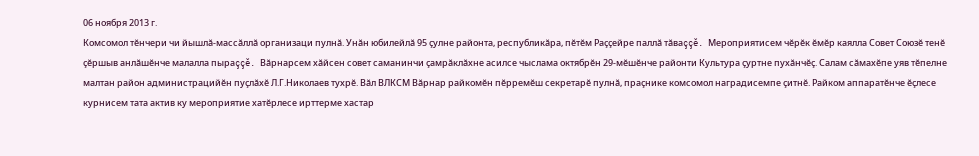06 ноября 2013 г.
Комсомол тĕнчери чи йышлă-массăллă организаци пулнă. Унăн юбилейлă 95 çулне районта, республикăра, пĕтĕм Раççейре паллă тăваççĕ. Мероприятисем чĕрĕк ĕмĕр каялла Совет Союзĕ тенĕ çĕршыв анлăшĕнче малалла пыраççĕ. Вăрнарсем хăйсен совет саманинчи çамрăклăхне асилсе чыслама октябрĕн 29-мĕшĕнче районти Культура çуртне пухăнчĕç. Салам сăмахĕпе уяв тĕпелне малтан район администрацийĕн пуçлăхĕ Л.Г.Николаев тухрĕ. Вăл ВЛКСМ Вăрнар райкомĕн пĕрремĕш секретарĕ пулнă, праçнике комсомол наградисемпе çитнĕ. Райком аппаратĕнче ĕçлесе курнисем тата актив ку мероприятие хатĕрлесе ирттерме хастар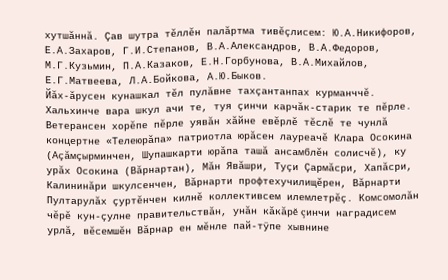хутшăннă. Çав шутра тĕллĕн палăртма тивĕçлисем: Ю.А.Никифоров, Е.А.Захаров, Г.И.Степанов, В.А.Александров, В.А.Федоров, М.Г.Кузьмин, П.А.Казаков, Е.Н.Горбунова, В.А.Михайлов, Е.Г.Матвеева, Л.А.Бойкова, А.Ю.Быков.
Йăх-ăрусен кунашкал тĕл пулăвне тахçантанпах курманччĕ. Хальхинче вара шкул ачи те, туя çинчи карчăк-старик те пĕрле. Ветерансен хорĕпе пĕрле уявăн хăйне евĕрлĕ тĕслĕ те чунлă концертне «Телеюрăпа» патриотла юрăсен лауреачĕ Клара Осокина (Аçăмçырминчен, Шупашкарти юрăпа ташă ансамблĕн солисчĕ), ку урăх Осокина (Вăрнартан), Мăн Явăшри, Туçи Çармăсри, Хапăсри, Калининăри шкулсенчен, Вăрнарти профтехучилищĕрен, Вăрнарти Пултарулăх çуртĕнчен килнĕ коллективсем илемлетрĕç. Комсомолăн чĕрĕ кун-çулне правительствăн, унăн кăкăрĕ çинчи наградисем урлă, вĕсемшĕн Вăрнар ен мĕнле пай-тÿпе хывнине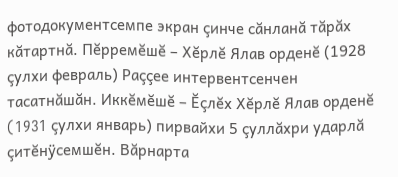фотодокументсемпе экран çинче сăнланă тăрăх кăтартнă. Пĕрремĕшĕ – Хĕрлĕ Ялав орденĕ (1928 çулхи февраль) Раççее интервентсенчен тасатнăшăн. Иккĕмĕшĕ – Ĕçлĕх Хĕрлĕ Ялав орденĕ (1931 çулхи январь) пирвайхи 5 çуллăхри ударлă çитĕнÿсемшĕн. Вăрнарта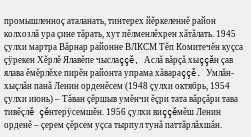промышленноç аталанать, тинтерех йĕркеленнĕ район колхозлă ура çине тăрать, хут пĕлменлĕхрен хăтăлать. 1945 çулхи мартра Вăрнар районне ВЛКСМ Тĕп Комитечĕн куçса çÿрекен Хĕрлĕ Ялавĕпе чыслаççĕ, Аслă вăрçă хыççăн çав ялава ĕмĕрлĕхе пирĕн районта упрама хăвараççĕ. Умлăн-хыçлăн панă Ленин орденĕсем (1948 çулхи октябрь, 1954 çулхи июнь) – Тăван çĕршыв умĕнчи ĕçри тата вăрçăри тава тивĕçлĕ çĕнтерÿсемшĕн. 1956 çулхи виççĕмĕш Ленин орденĕ – çерем çĕрсем уçса тырпул тунă паттăрлăхшăн.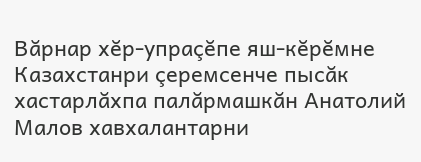Вăрнар хĕр-упраçĕпе яш-кĕрĕмне Казахстанри çеремсенче пысăк хастарлăхпа палăрмашкăн Анатолий Малов хавхалантарни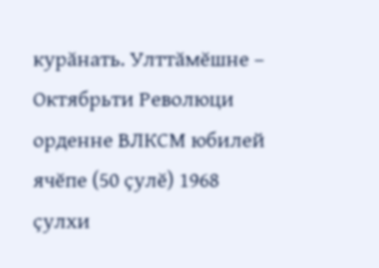курăнать. Улттăмĕшне – Октябрьти Революци орденне ВЛКСМ юбилей ячĕпе (50 çулĕ) 1968 çулхи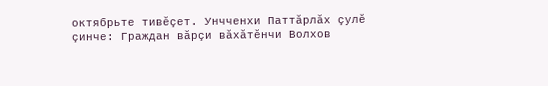октябрьте тивĕçет. Унчченхи Паттăрлăх çулĕ çинче: Граждан вăрçи вăхăтĕнчи Волхов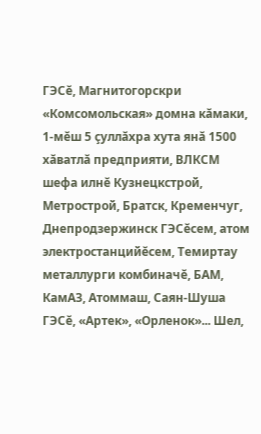ГЭСĕ, Магнитогорскри «Комсомольская» домна кăмаки, 1-мĕш 5 çуллăхра хута янă 1500 хăватлă предприяти, ВЛКСМ шефа илнĕ Кузнецкстрой, Метрострой, Братск, Кременчуг, Днепродзержинск ГЭСĕсем, атом электростанцийĕсем, Темиртау металлурги комбиначĕ, БАМ, КамАЗ, Атоммаш, Саян-Шуша ГЭСĕ, «Артек», «Орленок»... Шел,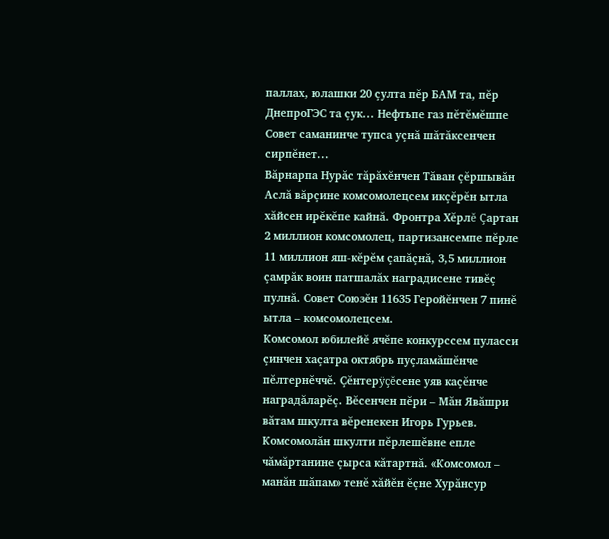паллах, юлашки 20 çулта пĕр БАМ та, пĕр ДнепроГЭС та çук... Нефтьпе газ пĕтĕмĕшпе Совет саманинче тупса уçнă шăтăксенчен сирпĕнет...
Вăрнарпа Нурăс тăрăхĕнчен Тăван çĕршывăн Аслă вăрçине комсомолецсем икçĕрĕн ытла хăйсен ирĕкĕпе кайнă. Фронтра Хĕрлĕ Çартан 2 миллион комсомолец, партизансемпе пĕрле 11 миллион яш-кĕрĕм çапăçнă, 3,5 миллион çамрăк воин патшалăх наградисене тивĕç пулнă. Совет Союзĕн 11635 Геройĕнчен 7 пинĕ ытла – комсомолецсем.
Комсомол юбилейĕ ячĕпе конкурссем пуласси çинчен хаçатра октябрь пуçламăшĕнче пĕлтернĕччĕ. Çĕнтерÿçĕсене уяв каçĕнче наградăларĕç. Вĕсенчен пĕри – Мăн Явăшри вăтам шкулта вĕренекен Игорь Гурьев. Комсомолăн шкулти пĕрлешĕвне епле чăмăртанине çырса кăтартнă. «Комсомол – манăн шăпам» тенĕ хăйĕн ĕçне Хурăнсур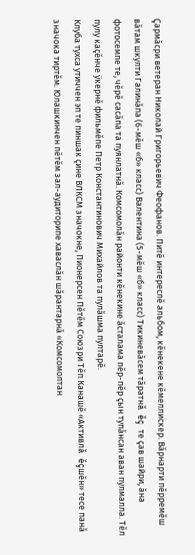Çармăсри ветеран Николай Григорьевич Феофанов. Питĕ интереслĕ альбом, кĕнекене кĕмеллискер. Вăрнарти пĕрремĕш вăтам шкулти Галинăпа (6-мĕш «б» класс) Валентина (5-мĕш «б» класс) Тикиневăсем тăратнă ĕç те çав шайри, ăна фотосемпе те, чĕрĕ сасăпа та пуянлатнă. Комсомолăн районти кĕнекине ăсталама пĕр-пĕр çын тупăнсан аван пулмалла. Тĕл пулу каçĕнче ÿкернĕ фильмĕпе Петр Константинович Михайлов та пулăшма пултарĕ.
Клуба тухса утиччен эп те пиншак çине ВЛКСМ значокне, Пионерсен Пĕтĕм Союзри Тĕп Канашĕ «Активлă ĕçшĕн» тесе панă значока тиртĕм. Юлашкинчен пĕтĕм зал-аудиторипе хаваслăн шăрантарнă «Комсомолтан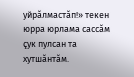уйрăлмастăп!» текен юрра юрлама сассăм çук пулсан та хутшăнтăм.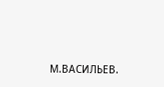М.ВАСИЛЬЕВ.